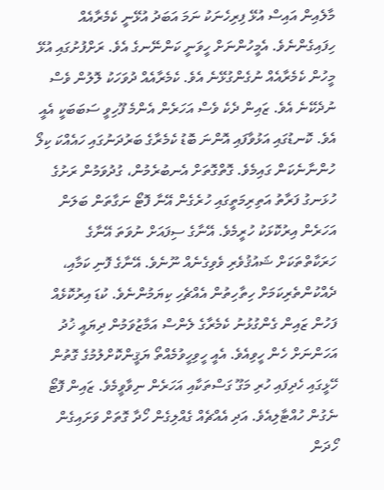މާލެއިން އައިސް އުޅޭ ފިރިހެނަކު ނަމަ އަބަދު އުޅޭނީ ކެމެރާއެއް ހިފައިގެންނެވެ. އެމީހުންނަށް ހީވަނީ ކަންނޭނގެ އެވެ. ރަށްފުށުގައި އުޅޭ މީހުން ކެމެރާއެއް ނުގެންގުޅޭނެ އެވެ. ކެމެރާއެއް ދުވަހަކު ލޮލުން ވެސް ނުދެކޭނެ އެވެ. ޒައިން ދެކެ ވެސް އަހަރެން އެންމެ ފޫހިވީ ސަބަބަކީ އެއީ އެވެ. ކޮނޑުގައި އަޅުވާފައި އޮންނަ ބޮޑު ކެމެރާގެ ބަރުދަނުގައި ހައެއްކަ ކިލޯ ހުންނާނެކަން ގައިމެވެ. ގޮތްގޮތަށް އެނބުރެމުން، ގުދުވަމުން ރަށުގެ ހުޅަނގު ފަރާތު އަތިރިމަތީގައި ހުރެގެން އޭނާ ފޮޓޯ ނަގާތަން ބަލަން އަހަރެން އިރުކޮޅަކު ހުރީމެވެ. އޭނާގެ ސިފައަށް ނުވަތަ އޭނާގެ ހަރަކާތްތަކަށް ޝައުޤުވެރި ވެވިގެނެއް ނޫނެވެ. އޭނާގެ ފޮނި ކަމާއި، ދެއްކުންތެރިކަމަށް ހިތާހިތުން އެއްޗެހި ކިޔަމުންނެވެ. ކުޑަ އިރުކޮޅެއް ފަހުން ޒައިން ގެންގުޅުނު ކެމެރާގެ ލެންސް އަމާޒުވަމުން ދިޔައީ ޚުދު އަހަންނަށް ހެން ހީވިއެވެ. އެއީ ހީވިހީވުމެއްތޯ ޔަޤީންކޮށްލުމުގެ ގޮތުން ހޭޅީގައި ހެދިފައި ހުރި މަގޫ ގަސްތަކާއި އަހަރެން ނިވާވީމެވެ. ޒައިން ފޮޓޯ ނެގުން ހުއްޓާލިއެވެ. އަދި އެއްޗެއް ގެއްލިގެން ހޯދާ ގޮތަށް ވަށައިގެން ހޯދަން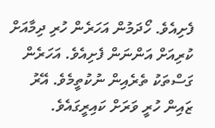ފެށިއެވެ. ހޯދަމުން އަހަރެން ހުރި ދިމާއަށް ކުރިއަށް އަންނަން ފެށިއެވެ. އަހަރެން ގަސްތަކު ތެރެއިން ނުކުތީމެވެ. އޭރު ޒައިން ހުރީ ވަރަށް ކައިރީގައެވެ.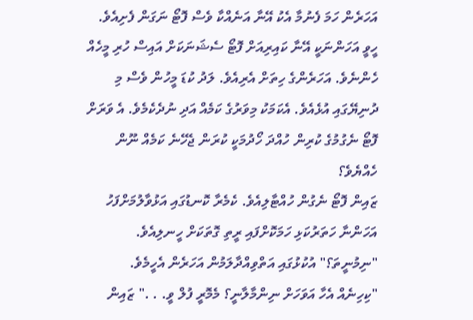އަހަރެން ހަމަ ފެނުމާ އެކު އޭނާ އަނެއްކާ ވެސް ފޮޓޯ ނަގަން ފެށިއެވެ. ހީވީ އަހަންނަކީ އޭނާ ކައިރިއަށް ފޮޓޯ ސެޝަނަކަށް އައިސް ހުރި މީހެއް ހެންނެވެ. އަހަރެންގެ ހިތަށް އެރިއެވެ. ލަދު ކުޑަ މީހުން ވެސް މި ދުނިޔޭގައި އުޅެއެވެ. އެކަމަކު މިވަރުގެ ކަމެއް އަދި ނުދެކެމެވެ. އެ ވަރަށް ފޮޓޯ ނެގުމުގެ ކުރިން ހުއްދަ ހޯދުމަކީ ކުރަން ޖެހޭނެ ކަމެއް ނޫން ހެއްޔެވެ؟
ޒައިން ފޮޓޯ ނެގުން ހުއްޓާލިއެވެ. ކެމެރާ ކޮނޑުގައި އަޅުވާލުމަށްފަހު އަހަންނާ ހަތަރުކަޅި ހަމަކޮށްފައި ރީތި ގޮތަކަށް ހީނލިއެވެ.
"ނިމުނީތަ؟" އުކުޅުގައި އަތްވިއްދާލަމުން އަހަރެން އެހީމެވެ.
"ކިހިނެއް އެހާ އަވަހަށް ނިންމާލާނީ؟ މެމޮރީ ފުލް ވީ. . ." ޒައިން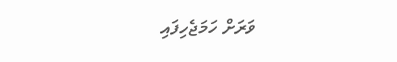ވަރަށް ހަމަޖެހިފައި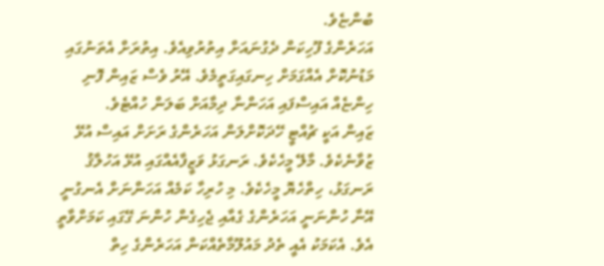ބުންޏެވެ.
އަހަރެންގެ ފޫހިކަން ދެގުނައަށް އިތުރުވިއެވެ. އިތުރަށް އެތަނުގައި މަޑުނުކޮށް އެއްގަމަށް ހިނގައިގަތީމެވެ. އޭރު ވެސް ޒައިން ފޮނި ހިންޏެއް އައިސްފައި އަހަންނާ ދިމާއަށް ބަލަން ހުއްޓެވެ.
ޒައިން އަކީ ޗުއްޓީ ހޭދަކޮށްލަން އަހަރެންގެ ރަށަށް އައިސް އުޅޭ ޒުވާނެކެވެ. މާލޭ މީހެކެވެ. ރަނގަޅު ވަޒީފާއެއްގައި އުޅޭ އަހުލާޤު ރަނގަޅު، ހިތްހެޔޮ މީހެކެވެ. މި ހުރިހާ ކަމެއް އަހަންނަށް އެނގުނީ އޭނާ ހުންނަނީ އަހަރެންގެ ގެއާއި ޖެހިގެން ހުންނަ ގޭގައި ކަމަށްވާތީ އެވެ. އެކަމަކު އެއީ ތެދު މައުލޫމާތެއްކަން އަހަރެންގެ ހިތް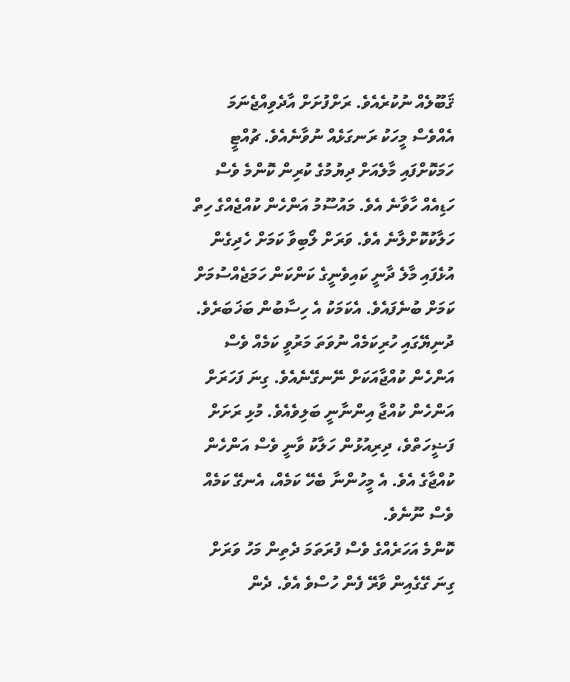ޤަބޫލެއް ނުކުރެއެވެ. ރަށްފުށަށް އާދެވިއްޖެނަމަ އެއްވެސް މީހަކު ރަނގަޅެއް ނުވާނެއެވެ. ޗުއްޓީ ހަމަކޮށްފައި މާލެއަށް ދިޔުމުގެ ކުރިން ކޮންމެ ވެސް ހަޑިއެއް ހާވާނެ އެވެ. މައުސޫމު އަންހެން ކުއްޖެއްގެ ހިތް ހަލާކުކޮށްލާނެ އެވެ. ވަރަށް ލޯބިވާ ކަމަށް ހެދިގެން އުޅެފައި މާލެ ދާނީ ކައިވެނީގެ ކަންކަން ހަމަޖެއްސުމަށް ކަމަށް ބުނެފައެވެ. އެކަމަކު އެ ހިސާބުން ބަޚަބަރެވެ. ދުނިޔޭގައި ހުރިކަމެއް ނުވަތަ މަރުވީ ކަމެއް ވެސް އަންހެން ކުއްޖާއަކަށް ނޭނގޭނެއެވެ. ގިނަ ފަހަރަށް އަންހެން ކުއްޖާ އިންނާނީ ބަލިވެއެވެ. މުޅި ރަށަށް ފަޟީހަތްވެ، ދިރިއުޅުން ހަލާކު ވާނީ ވެސް އަންހެން ކުއްޖާގެ އެވެ. އެ މީހުންނާ ބެހޭ ކަމެއް، އެނގޭ ކަމެއް ވެސް ނޫނެވެ.
ކޮންމެ އަހަރެއްގެ ވެސް ފުރަތަމަ ދެތިން މަހު ވަރަށް ގިނަ ގޭގެއިން ވާރޭ ފެން ހުސްވެ އެވެ. ދެން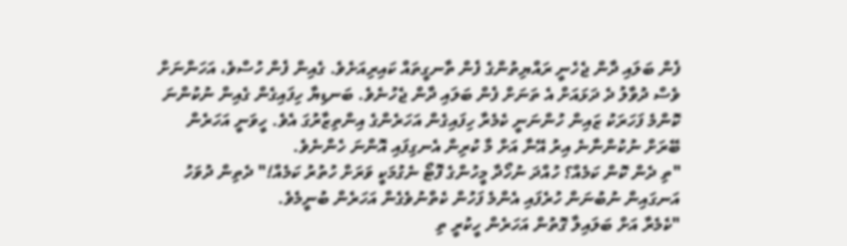ފެން ބަލައި ދާން ޖެހެނީ ރައްޔިތުންގެ ފެން ތާނގީތައް ކައިރިއަށެވެ. ގެއިން ފެން ހުސްވެ، އަހަންނަށް ވެސް ދުވާލު ދެ ދަޅައަށް އެ ތަނަށް ފެން ބަލައި ދާން ޖެހުނެވެ. ބަނޑިޔާ ހިފައިގެން ގެއިން ނުކުންނަ ކޮންމެ ފަހަރަކު ޒައިން ހުންނަނީ ކެމެރާ ހިފައިގެން އަހަރެންގެ އިންތިޒާރުގަ އެވެ. ހީވަނީ އަހަރެން ބޭރަށް ނުކުންނާނެ އިރު އޭނާ އަށް މާ ކުރިން އެނގިފައި އޮންނަ ހެންނެވެ.
"ތި ދެން ކޮން ކަމެއް؟ ހުއްދަ ނުހޯދާ މީހުންގެ ފޮޓޯ ނެގުމަކީ ވަރަށް ހުތުރު ކަމެއް!" ދެތިން ދުވަހު އަނގައިން ނުބުނަން ހުރެފައި އެންމެ ފަހުން ކެތްނުވެގެން އަހަރެން ބުނީމެވެ.
"ކެމެރާ އަށް ބަލައިލާ ގޮތުން އަހަރެން ހީކުރީ ތި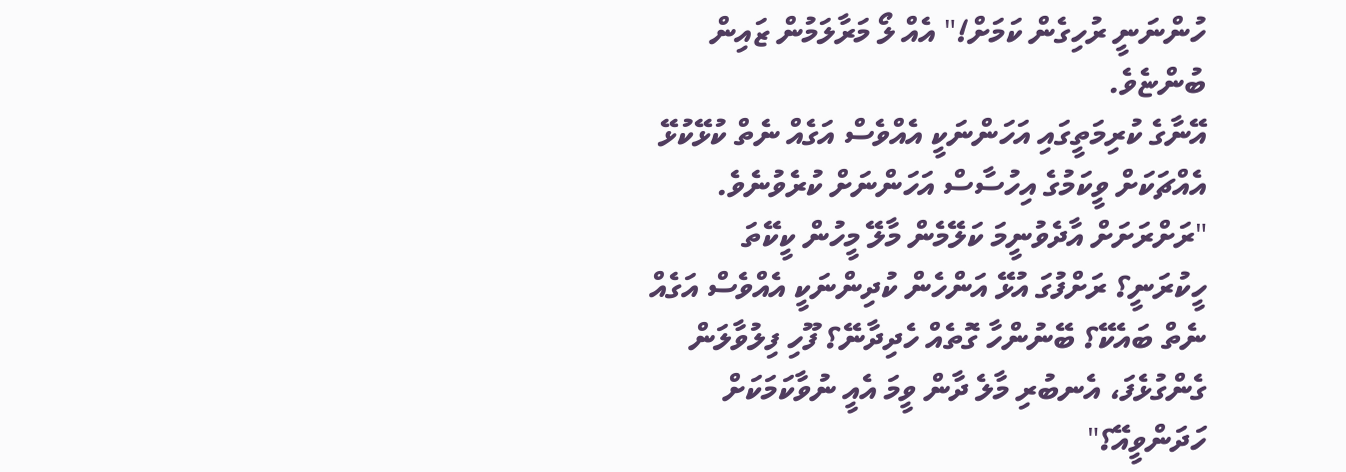ހުންނަނީ ރުހިގެން ކަމަށް!" އެއް ލޯ މަރާލަމުން ޒައިން ބުންޏެވެ.
އޭނާގެ ކުރިމަތީގައި އަހަންނަކީ އެއްވެސް އަގެއް ނެތް ކުޅޭކުޅޭ އެއްޗަކަށް ވީކަމުގެ އިހުސާސް އަހަންނަށް ކުރެވުނެވެ.
"ރަށްރަށަށް އާދެވުނީމަ ކަލޭމެން މާލޭ މީހުން ކީކޭތަ ހީކުރަނީ؟ ރަށްފުގަ އުޅޭ އަންހެން ކުދިންނަކީ އެއްވެސް އަގެއް ނެތް ބައެކޭ؟ ބޭނުންހާ ގޮތެއް ހެދިދާނޭ؟ ފޫހި ފިލުވާލަން ގެންގުޅެފަ، އެނބުރި މާލެ ދާން ވީމަ އެއީ ނުވާކަމަކަށް ހަދަންވީއޭ؟"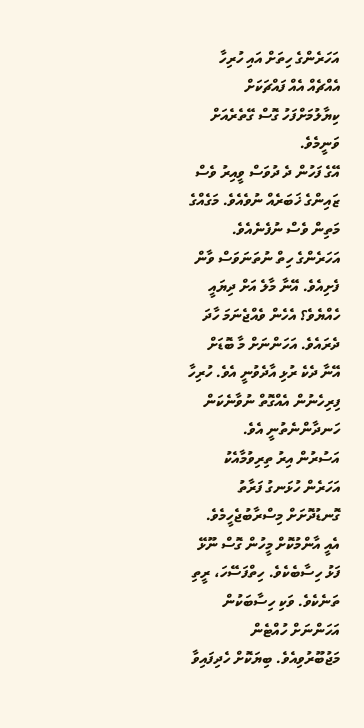އަހަރެންގެ ހިތަށް އައި ހުރިހާ އެއްޗެއް އެއް ފައްޗަކަށް ކިޔާލުމަށްފަހު ގޮސް ގޭތެރެއަށް ވަނީމެވެ.
އޭގެ ފަހުން ދެ ދުވަސް ވީއިރު ވެސް ޒައިންގެ ޚަބަރެއް ނުވެއެވެ. މަގެއްގެ މަތިން ވެސް ނުފެނެއެވެ. އަހަރެންގެ ހިތް ނުތަނަވަސް ވާން ފެށިއެވެ. އޭނާ މާލެ އަށް ދިޔައީ ހެއްޔެވެ؟ އެހެން ވެއްޖެނަމަ ހާދަ ދެރައެވެ. އަހަންނަށް މާ ބޮޑަށް އޭނާ ދެކެ ރުޅި އާދެވުނީ އެވެ. ހުރިހާ ފިރިހެނުން އެއްގޮތް ނުވާނެކަން ހަނދާންނެތުނީ އެވެ.
އަސުރުން އިރު ތިރިވުމާއެކު އަހަރެން ހުޅަނގު ފަރާތު ގޮނޑުދޮށަށް މިސްރާބުޖެހީމެވެ. އެއީ އާންމުކޮށް މީހުން ގޮސް ނޫޅޭ ފަޅު ހިސާބެކެވެ. ހިތްފަސޭހަ، ރީތި ތަނެކެވެ. ވަކި ހިސާބަކުން އަހަންނަށް ހުއްޓެން މަޖުބޫރުވިއެވެ. ބިޔަކޮށް ހެދިފައިވާ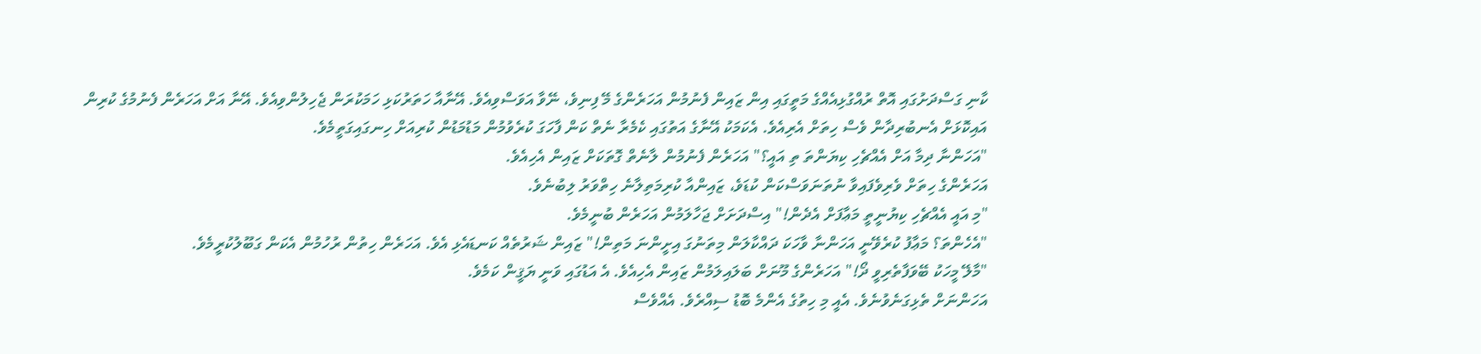ކާނި ގަސްދަށުގައި އޮތް ރުއްގުޅިއެއްގެ މަތީގައި އިން ޒައިން ފެނުމުން އަހަރެންގެ މޭ ފިނިވެ، ނޭވާ އަވަސްވިއެވެ. އޭނާއާ ހަތަރުކަޅި ހަމަކުރަން ޖެހިލުންވިއެވެ. އޭނާ އަށް އަހަރެން ފެނުމުގެ ކުރިން އައިކޮޅަށް އެނބުރިދާން ވެސް ހިތަށް އެރިއެވެ. އެކަމަކު އޭނާގެ އަތުގައި ކެމެރާ ނެތް ކަން ފާހަގަ ކުރެވުމުން މަޑުމަޑުން ކުރިއަށް ހިނގައިގަތީމެވެ.
"އަހަންނާ ދިމާ އަށް އެއްޗެހި ކިޔަންތަ ތި އައީ؟" އަހަރެން ފެނުމުން ލާނެތް ގޮތަކަށް ޒައިން އެހިއެވެ.
އަހަރެންގެ ހިތަށް ވެރިވެފައިވާ ނުތަނަވަސްކަން ކުޑަވެ، ޒައިންއާ ކުރިމަތިލާނެ ހިތްވަރު ލިބުނެވެ.
"މި އައީ އެއްޗެހި ކިޔުނީތީ މަޢާފަށް އެދެން!" އިސްދަށަށް ޖަހާލަމުން އަހަރެން ބުނީމެވެ.
"އެހެންތަ؟ މަޢާފު ކުރެވޭނީ އަހަންނާ ވާހަކަ ދައްކާލަން މިތަނުގަ އިށީންނަ މަތިން!" ޒައިން ޝަރުތެއް ކަނޑައެޅި އެވެ. އަހަރެން ހިތުން ރުހުމުން އެކަން ގަބޫލުކުރީމެވެ.
"މާލޭ މީހަކު ބޭވަފާތެރިވީ ދޯ!" އަހަރެންގެ މޫނަށް ބަލައިލަމުން ޒައިން އެހިއެވެ. އެ އަޑުގައި ވަނީ ޔަޤީން ކަމެވެ.
އަހަންނަށް ތެޅިގަނެވުނެވެ. އެއީ މި ހިތުގެ އެންމެ ބޮޑު ސިއްރެވެ. އެއްވެސް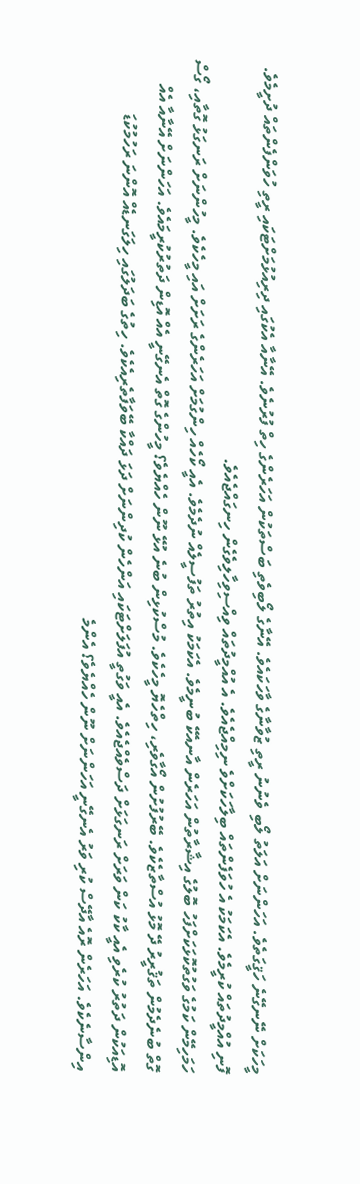މީހަކަށް ނޭނގޭނެ ހަޤީގަތެވެ. އަހަންނަށް އަލަތު ލޯބި ވެނުނު ރީތި ޒުވާނާގެ ވާހަކައެވެ. އޭނާގެ ލޯބިވެތި ބަސްތަކުން އަހަރެންގެ ހިތް ފުރުނެވެ. އޭނާއާ އެކުގައި ދިރިއުޅުމަށްޓަކައި ރީތި ހުވަންފެންތައް ދުށީމެވެ. ފޮނި އުއްމީދުތައް ކުރީމެވެ. އެކަމަކު އެ ހުވަފެންތައް ބިލާހަކަށްވެ ނިމިއްޖެއެވެ. އެ އުއްމީދުތައް ވިއްސިވިހާލިވެގެން ހިނގައްޖެއެވެ.
ހަމަހިމޭން ކަމުގެ ވަގުތުކޮޅަކަށްފަހު ބޮލުގެ އިޝާރާތުން އަހަރެން އާނއެކޭ ބުނީމެވެ. އެކަމަކު އިތުރު ތަފުސީލެއް ނުދެމެވެ. އެއީ ކޯހެއް ހިންގުމަށް އަހަރެންގެ ރަށަށް އައި މީހެކެވެ. މީހުންނަށް ރަނގަޅު ގޮތާއި، ގޯސް ގޮތް ބުނެދެމުން ތަޤުރީރު ދޭ މޮޅު އުސްތާޒެކެވެ. ބޭރުފުށުން އޯގާވެރި، ހިތްހެޔޮ މީހެކެވެ. މުސްކުޅިން ބުނެ އުޅޭ ނޫން ހެއްޔެވެ؟ މީހުންގެ ގޮތް އެނގޭނީ އެއް އޮޑިން ދަތުރުކުރީމައެވެ. އަހަންނަށް އޭނާއާ އެއް އޮޑިއަކުން ދަތުރު ކުރެވި އެއީ ކާކު ކަން ވަރަށް ރަނގަޅަށް ދަސްވެއްޖެއެވެ. އެއީ ވަގުތީ އުފަލަށްޓަކައި އަންހެން ކުދިންނަށް ދަޅަ ދައްކާ ބޭވަފާތެރިއެކެވެ. ހިތުގެ ބަދަލުގައި ހިލަގަނޑެއް އޮންނަ ރަހުމުކުޑަ އިންސާނެކެވެ. އަހަރެން ރޮއެ އާދޭސް ކުރި ވަރު އެނގޭނީ އަހަންނަށް ނޫން ހެއްޔެވެ؟ އެންމެ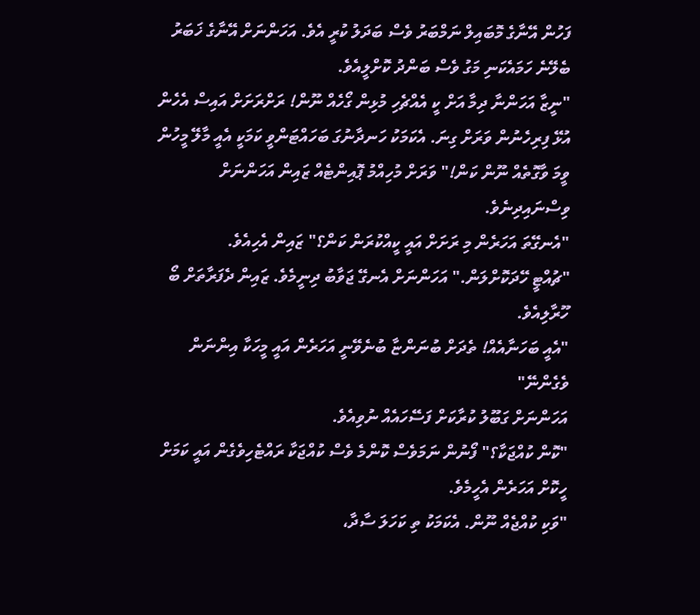ފަހުން އޭނާގެ މޮބައިލް ނަމްބަރު ވެސް ބަދަލު ކުރީ އެވެ. އަހަންނަށް އޭނާގެ ޚަބަރު ބެލޭނެ ހަމައެކަނި މަގު ވެސް ބަންދު ކޮށްލީއެވެ.
"ނީޒާ އަހަންނާ ދިމާ އަށް ކީ އެއްޗެހި މުޅިން ގޯހެއް ނޫން! ރަށްރަށަށް އައިސް އެހެން އުޅޭ ފިރިހެނުން ވަރަށް ގިނަ. އެކަމަކު ހަނދާނުގަ ބަހައްޓަންވީ ކަމަކީ އެއީ މާލޭ މީހުން ވީމަ ވާގޮތެއް ނޫން ކަން!" ވަރަށް މުހިއްމު ޕޮއިންޓެއް ޒައިން އަހަންނަށް ވިސްނައިދިނެވެ.
"އެނގޭތަ އަހަރެން މި ރަށަށް އައީ ކީއްކުރަން ކަން؟" ޒައިން އެހިއެވެ.
"ޗުއްޓީ ހޭދަކޮށްލަން." އަހަންނަށް އެނގޭ ޖަވާބު ދިނީމެވެ. ޒައިން ދެފަރާތަށް ބޯ ހޫރާލިއެވެ.
"އެއީ ބަހަނާއެއް! ތެދަށް ބުނަންޏާ ބުނެވޭނީ އަހަރެން އައީ މީހަކާ އިންނަން ވެގެންނޭ"
އަހަންނަށް ގަބޫލު ކުރާކަށް ފަސޭހައެއް ނުވިއެވެ.
"ކޮން ކުއްޖަކާ؟" ފޯނުން ނަމަވެސް ކޮންމެ ވެސް ކުއްޖަކާ ރައްޓެހިވެގެން އައީ ކަމަށް ހީކޮށް އަހަރެން އެހީމެވެ.
"ވަކި ކުއްޖެއް ނޫން. އެކަމަކު ތި ކަހަލަ ސާދާ،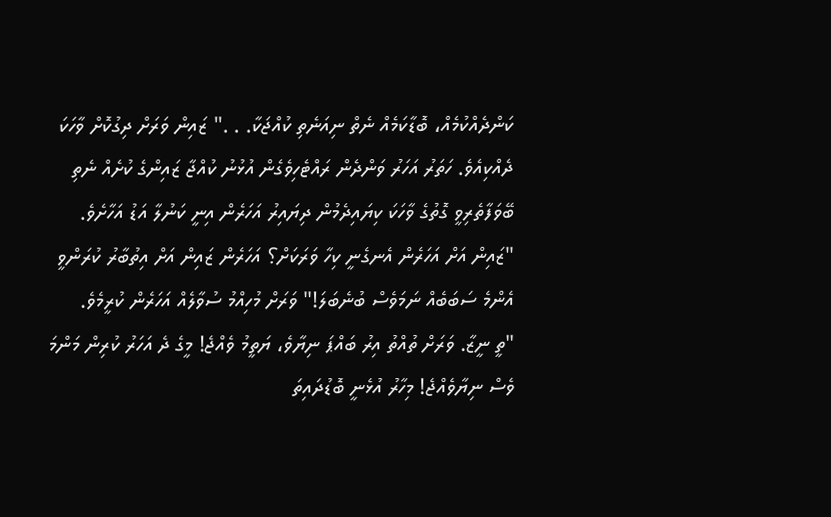ކަންދެއްކުމެއް، ބޮޑާކަމެއް ނެތް ނިއަނެތި ކުއްޖަކާ. . ." ޒައިން ވަރަށް ދިގުކޮށް ވާހަކަ ދެއްކިއެވެ. ހަތަރު އަހަރު ވަންދެން ރައްޓެހިވެގެން އުޅުނު ކުއްޖާ ޒައިންގެ ކުށެއް ނެތި ބޭވަފާތެރިވީ ގޮތުގެ ވާހަކަ ކިޔައިދެމުން ދިޔައިރު އަހަރެން އިނީ ކަނުލާ އަޑު އަހާށެވެ.
"ޒައިން އަށް އަހަރެން އެނގެނީ ކިހާ ވަރަކަށް؟ އަހަރެން ޒައިން އަށް އިތުބާރު ކުރަންވީ އެންމެ ސަބަބެއް ނަމަވެސް ބުނެބަލަ!" ވަރަށް މުހިއްމު ސުވާލެއް އަހަރެން ކުރީމެވެ.
"ތީ ނީޒާ. ވަރަށް ތުއްތު އިރު ބައްޕަ ނިޔާވެ، ޔަތީމު ވެއްޖެ! މީގެ ދެ އަހަރު ކުރިން މަންމަ ވެސް ނިޔާވެއްޖެ! މިހާރު އުޅެނީ ބޮޑުދައިތަ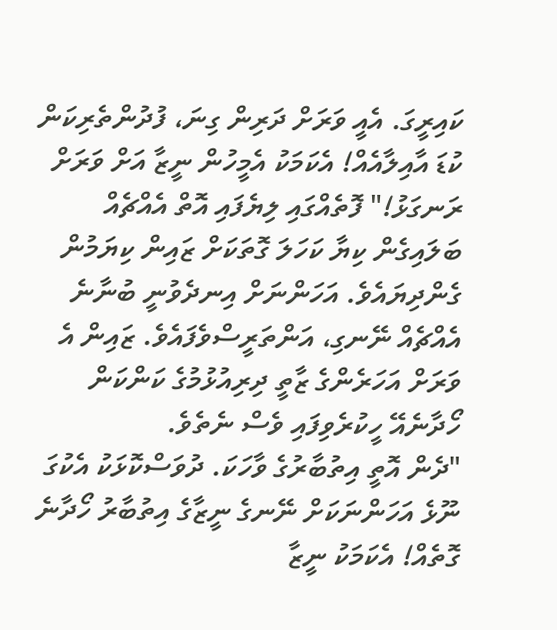ކައިރީގަ. އެއީ ވަރަށް ދަރިން ގިނަ، ފުދުންތެރިކަން ކުޑަ އާއިލާއެއް! އެކަމަކު އެމީހުން ނީޒާ އަށް ވަރަށް ރަނގަޅު!" ފޮތެއްގައި ލިޔެފައި އޮތް އެއްޗެއް ބަލައިގެން ކިޔާ ކަހަލަ ގޮތަކަށް ޒައިން ކިޔަމުން ގެންދިޔައެވެ. އަހަންނަށް އިނދެވުނީ ބުނާނެ އެއްޗެއް ނޭނގި، އަންތަރީސްވެފައެވެ. ޒައިން އެ ވަރަށް އަހަރެންގެ ޒާތީ ދިރިއުޅުމުގެ ކަންކަން ހޯދާނެއޭ ހީކުރެވިފައި ވެސް ނެތެވެ.
"ދެން އޮތީ އިތުބާރުގެ ވާހަކަ. ދުވަސްކޮޅަކު އެކުގަ ނޫޅެ އަހަންނަކަށް ނޭނގެ ނީޒާގެ އިތުބާރު ހޯދާނެ ގޮތެއް! އެކަމަކު ނީޒާ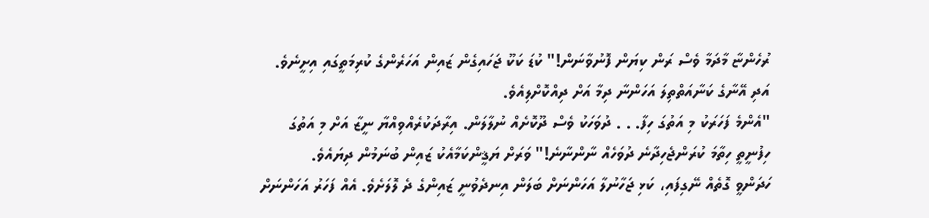ރުހެންޏާ މާދަމާ ވެސް ރަން ކިޔަން ފޮނުވާނަން!" ކުޑަ ކަކޫ ޖަހައިގެން ޒައިން އަހަރެންގެ ކުރިމަތީގައި އިށީނެވެ. އަދި އޭނާގެ ކަނާއަތްތިލަ އަހަންނާ ދިމާ އަށް ދިއްކޮށްލިއެވެ.
"އެންމެ ފަހަރަކު މި އަތުގަ ހިފާ. . . ދުވަހަކު ވެސް ދޫކޮށެއް ނުލާލަން. އިރާދަކުރެއްވިއްޔާ ނީޒާ އަށް މި އަތުގަ ހިފުނީތީ ހިތާމަ ކުރަންޖެހިދާނެ ދުވަހެއް ނާންނާނެ!" ވަރަށް ޔަޤީންކަމާއެކު ޒައިން ބުނަމުން ދިޔައެވެ.
ހަދަންވީ ގޮތެއް ނޭގިފައި، ކަޅި ޖަހާނުލާ އަހަންނަށް ބަލަން އިނދެވުނީ ޒައިންގެ ދެ ލޮލަށެވެ. އެއް ފަހަރު އަހަންނަށް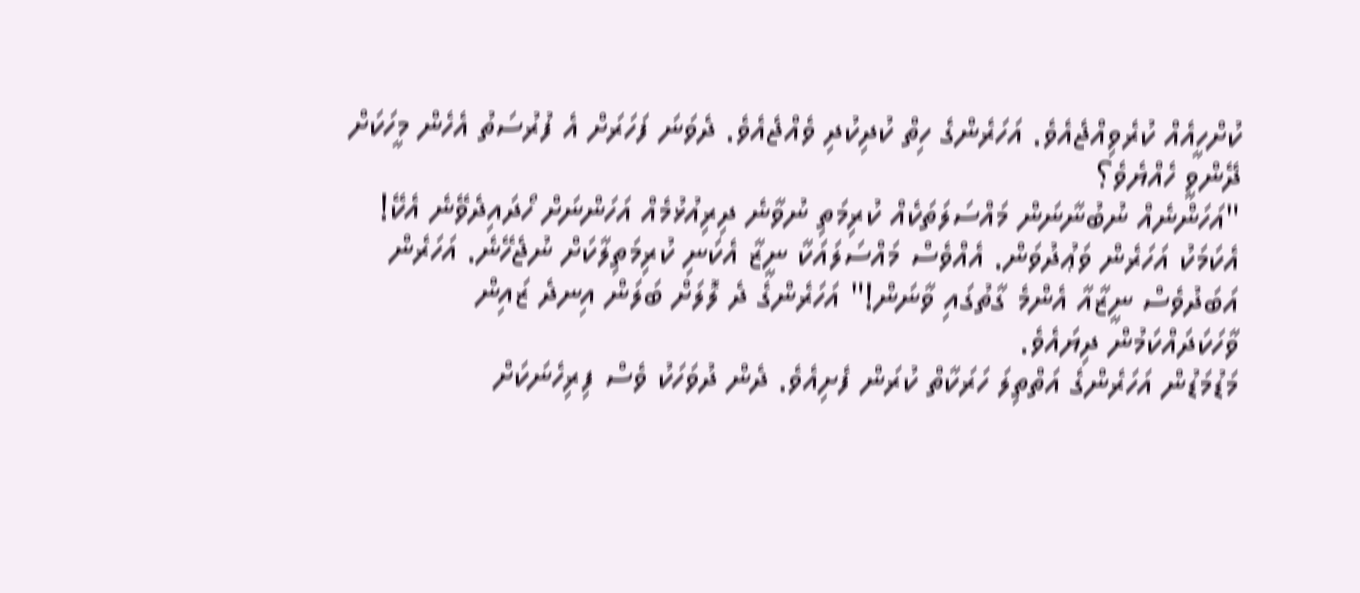ކުށްހީއެއް ކުރެވިއްޖެއެވެ. އަހަރެންގެ ހިތް ކުދިކުދި ވެއްޖެއެވެ. ދެވަނަ ފަހަރަށް އެ ފުރުސަތު އެހެން މީހަކަށް ދޭންވީ ހެއްޔެވެ؟
"އަހަންނެއް ނުބުނާނަން މައްސަލަތަކެއް ކުރިމަތި ނުވާނެ ދިރިއުޅުމެއް އަހަންނަށް ހޯދައިދެވޭނެ އެކޭ! އެކަމަކު އަހަރެން ވަޢުދުވަން. އެއްވެސް މައްސަލައަކާ ނީޒާ އެކަނި ކުރިމަތިލާކަށް ނުޖެހޭނެ. އަހަރެން އަބަދުވެސް ނީޒާއާ އެންމެ ގާތުގައި ވާނަން!" އަހަރެންގެ ދެ ލޮލަށް ބަލަން އިނދެ ޒައިން ވާހަކަދައްކަމުން ދިޔައެވެ.
މަޑުމަޑުން އަހަރެންގެ އަތްތިލަ ހަރަކާތް ކުރަން ފެށިއެވެ. ދެން ދުވަހަކު ވެސް ފިރިހެނަކަށް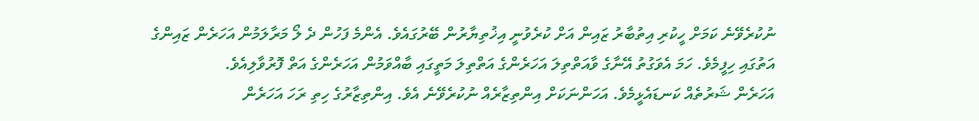ނުކުރެވޭނެ ކަމަށް ހީކުރި އިތުބާރު ޒައިން އަށް ކުރެވުނީ އިޚުތިޔާރުން ބޭރުގައެވެ. އެންމެ ފަހުން ދެ ލޯ މަރާލަމުން އަހަރެން ޒައިންގެ އަތުގައި ހިފީމެވެ. ހަމަ އެވަގުތު އޭނާގެ ވާއަތްތިލަ އަހަރެންގެ އަތްތިލަ މަތީގައި ބާއްވަމުން އަހަރެންގެ އަތް ފޮރުވާލިއެވެ.
އަހަރެން ޝަރުތެއް ކަނޑައެޅީމެވެ. އަހަންނަކަށް އިންތިޒާރެއް ނުކުރެވޭނެ އެވެ. އިންތިޒާރުގެ ހިތި ރަހަ އަހަރެން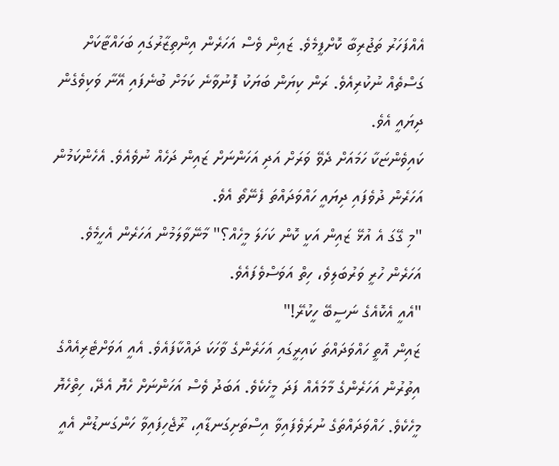އެއްފަހަރު ތަޖުރިބާ ކޮށްފީމެވެ. ޒައިން ވެސް އަހަރެން އިންތިޒާރުގައި ބަހައްޓާކަށް ގަސްތެއް ނުކުރިއެވެ. ރަން ކިޔަން ބަޔަކު ފޮނުވާނެ ކަމަށް ބުނެފައި އޭނާ ވަކިވެގެން ދިޔައީ އެވެ.
ކައިވެންޏަކާ ހަމައަށް ދެވޭ ވަރަށް އަދި އަހަންނަށް ޒައިން ދަހެއް ނުވެއެވެ. އެހެންކަމުން އަހަރެން ދުވެފައި ދިޔައީ ހައްވަދައްތަ ފެނޭތޯ އެވެ.
"މި ގޭގަ އެ އުޅޭ ޒައިން އަކީ ކޮން ކަހަލަ މީހެއް؟" މާނޭވާލަމުން އަހަރެން އެހީމެވެ. އަހަރެން ހުރީ ވަރުބަލިވެ، ހިތް އަވަސްވެފައެވެ.
"އެއީ އެކޮއެގެ ނަސީބޭ ހީކުރޭ!"
ޒައިން އޮތީ ހައްވަދައްތަ ކައިރީގައި އަހަރެންގެ ވާހަކަ ދައްކާފައެވެ. އެއީ އަވަށްޓެރިއެއްގެ އިތުރުން އަހަރެންގެ މާމައެއް ފަދަ މީހެކެވެ. އަބަދު ވެސް އަހަންނަށް ހެޔޮ އެދޭ، ހިތްހެޔޮ މީހެކެވެ. ހައްވަދައްތަގެ ނުރަވެފައިވާ އިސްތަށިގަނޑާއި، ރޫޖެހިފައިވާ ހަންގަނޑުން އެއީ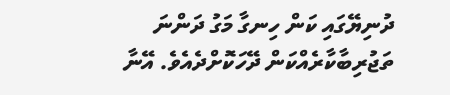ދުނިޔޭގައި ކަން ހިނގާ މަގު ދަންނަ ތަޖުރިބާކާރެއްކަން ދޭހަކޮށްދެއެވެ. އޭނާ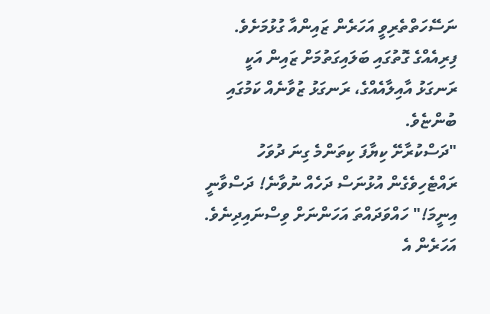ނަސޭހަތްތެރިވީ އަހަރެން ޒައިންއާ ގުޅުމަށެވެ. ފިރިއެއްގެ ގޮތުގައި ބަލައިގަތުމަށް ޒައިން އަކީ ރަނގަޅު އާއިލާއެއްގެ، ރަނގަޅު ޒުވާނެއް ކަމުގައި ބުންޏެވެ.
"ދަސްކުރާށޭ ކިޔާފަ ކިތަންމެ ގިނަ ދުވަހު ރައްޓެހިވެގެން އުޅުނަސް ދަހެއް ނުވާނެ! ދަސްވާނީ އިނީމަ!" ހައްވަދައްތަ އަހަންނަށް ވިސްނައިދިނެވެ. އަހަރެން އެ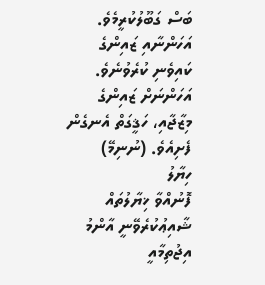ބަސް ގަބޫލުކުރީމެވެ.
އަހަންނާއި ޒައިންގެ ކައިވެނި ކުރެވުނެވެ. އަހަންނަށް ޒައިންގެ މިޒާޖާއި، ހަޤީގަތް އެނގެން ފެށިއެވެ. (ނުނިމޭ)
ހިޔާލު
ފޮނުއްވާ ޚިޔާލުތައް ޝާއިޢުކުރެވޭނީ އާންމު އިޖުތިމާއީ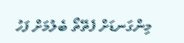މިންގަނޑަށް ފެތޭތޯ ބެލުމަށް ފަހު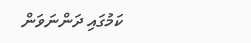ކަމުގައި ދަންނަވަން